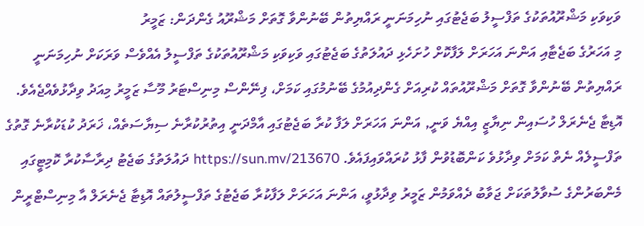ވަކިވަކި މަޝްރޫއުތަކުގެ ތަފްސީލު ބަޖެޓުގައި ނުހިމަނަނީ ރައްޔިތުން ބޭނުންވާ ގޮތަށް މަޝްރޫއު ގެންދަން: ޒަމީރު
މި އަހަރުގެ ބަޖެޓާއި އަންނަ އަހަރަށް ލަފާކޮށް ހުށަހެޅި ދައުލަތުގެ ބަޖެޓުގައި ވަކިވަކި މަޝްރޫއުތަކުގެ ތަފްސީލު އެއްވެސް ވަރަކަށް ނުހިމަނަނީ ރައްޔިތުން ބޭނުންވާ ގޮތަށް މަޝްރޫއުތައް ކުރިއަށް ގެންދިއުމުގެ ބޭނުމުގައި ކަމަށް، ފިނޭންސް މިނިސްޓަރު މޫސާ ޒަމީރު މިއަދު ވިދާޅުވެއްޖެއެވެ. އޮޑިޓާ ޖެނެރަލް ހުސައިން ނިޔާޒީ އިއްޔެ ވަނީ, އަންނަ އަހަރަށް ލަފާ ކުރާ ބަޖެޓުގައި އާމްދަނީ އިތުރުކުރާނެ ސިޔާސަތެއް، ޚަރަދު ކުޑަކުރާނެ ގޮތުގެ ތަފްސީލެއް ނެތް ކަމަށް ވިދާޅުވެ ކަންބޮޑުވުން ފާޅު ކުރައްވައިފައެވެ. https://sun.mv/213670 ދައުލަތުގެ ބަޖެޓު ދިރާސާކުރާ ކޮމިޓީގައި މެންބަރުންގެ ސުވާލުތަކަށް ޖަވާބު ދެއްވަމުން ޒަމީރު ވިދާޅުވީ، އަންނަ އަހަރަށް ލަފާކުރާ ބަޖެޓުގެ ތަފްސީލުތައް އޮޑިޓާ ޖެނެރަލް އާ މިނިސްޓްރީން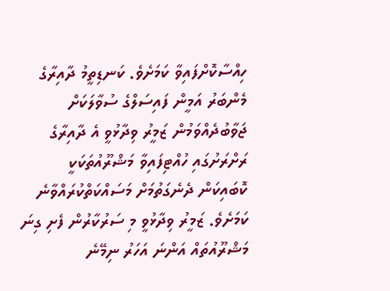ހިއްސާކޮށްފައިވާ ކަމަށެވެ. ކަނޑިތީމު ދާއިރާގެ މެންބަރު އަމީން ފައިސަލްގެ ސުވާލަކަށް ޖަވާބުދެއްވަމުން ޒަމީރު ވިދާޅުވީ އެ ދާއިރާގެ ރަށްރަށުގައި ހުއްޓިފައިވާ މަޝްރޫއުތަކަކީ ކޮބައިކަން ދެނެގަތުމަށް މަސައްކަތްކުރައްވާނެ ކަމަށެވެ. ޒަމީރު ވިދާޅުވީ މި ސަރުކާރުން ފެށި ގިނަ މަޝްރޫއުތައް އަންނަ އަހަރު ނިމޭނެ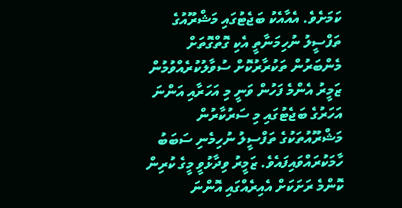ކަމަށެވެ. އެއާއެކު ބަޖެޓުގައި މަޝްރޫއުގެ ތަފްސީލު ނުހިމަނާތީ އެކި ގޮތްގޮތަށް މެންބަރުން ތަކުރާރުކޮށް ސުވާލުކުރެއްވުމުން ޒަމީރު އެންމެ ފަހުން ވަނީ މި އަހަރާއި އަންނަ އަހަރުގެ ބަޖެޓުގައި މި ސަރުކާރުން މަޝްރޫއުތަކުގެ ތަފްސީލު ނުހިމެނި ސަބަބު ހާމަކުރައްވައިފައެވެ. ޒަމީރު ވިދާޅުވީ މީގެ ކުރިން ކޮންމެ ރަށަކަށް އެއިރެއްގައި އޮންނަ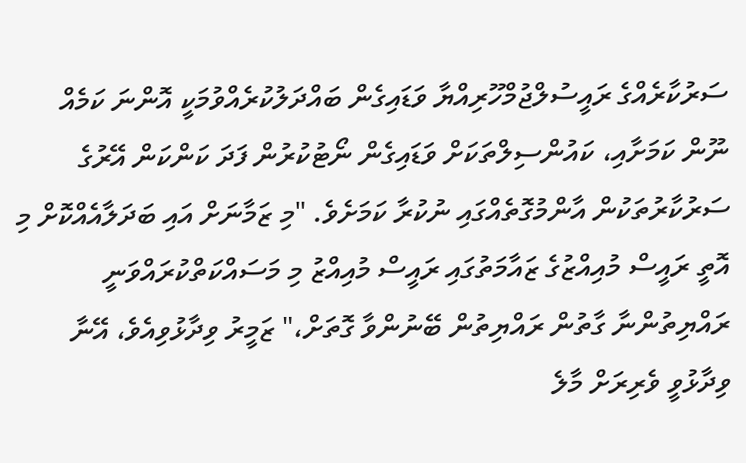ސަރުކާރެއްގެ ރައީސުލްޖުމްހޫރިއްޔާ ވަޑައިގެން ބައްދަލުކުރެއްވުމަކީ އޮންނަ ކަމެއް ނޫން ކަމަށާއި، ކައުންސިލްތަކަށް ވަޑައިގެން ނޯޓުކުރުން ފަދަ ކަންކަން އޭރުގެ ސަރުކާރުތަކުން އާންމުގޮތެއްގައި ނުކުރާ ކަމަށެވެ. "މި ޒަމާނަށް އައި ބަދަލާއެއްކޮށް މި އޮތީ ރައީސް މުއިއްޒުގެ ޒައާމަތުގައި ރައީސް މުއިއްޒު މި މަސައްކަތްކުރައްވަނީ ރައްޔިތުންނާ ގާތުން ރައްޔިތުން ބޭނުންވާ ގޮތަށް،" ޒަމީރު ވިދާޅުވިއެވެ، އޭނާ ވިދާޅުވީ ވެރިރަށް މާލެ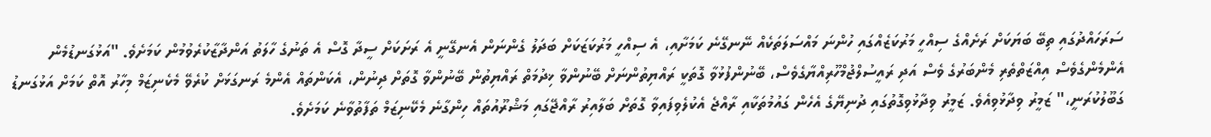ސަރަހައްދުގައި ތިބޭ ބަޔަކަށް ރަށެއްގެ ސިއްހީ މަރުކަޒެއްގައި ހުންނަ މައްސަލަތަކެއް ނޭނގޭނެ ކަމަށާއި، އެ ސިއްހީ މަރުކަޒަކަށް ބަދަލު ގެންނަން އެނގޭނީ އެ ރަށަކަށް ސީދާ ގޮސް އެ ތަނުގެ ހާލަތު އަންދާޒާކުރެވުމުން ކަމަށެވެ. "އަޅުގަނޑުމެން އެންމެންގެވެސް އިއްޒަތްތެރި މެންބަރުގެ ވެސް އަދި ރައީސުލްޖުމްހޫރިއްޔާގެވެސް، ބޭނުންފުޅުވާ ގޮތަކީ ރައްޔިތުންނަށް ބޭނުންވާ ޚިދުމަތް ރައްޔިތުން ބޭނުންވާ ގޮތަށް ދިނުން، އެކަންތައް އެންމެ ރަނގަޅަށް ކުރެވޭ މެކެނިޒަމް މިހާރު އޮތް ކަމަށް އަޅުގަނޑު ގަބޫލުކުރަނީ،" ޒަމީރު ވިދާޅުވިއެވެ. ޒަމީރު ވިދާޅުވިގޮތުގައި ދުނިޔޭގެ އެހެން ގައުމުތަކާއި ރާއްޖެ އެކުލެވިފައިވާ ގޮތަށް ބަލާއިރު ރާއްޖޭގައި މަޝްރޫއުތައް ހިންގާނެ މެކޭނިޒަމް ތަފާތުވާނެ ކަމަށެވެ.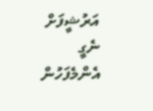އަރުޝީފަށް ނެގީ
އެންމެފަހުން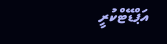އަޕްޑޭޓްކުރީ